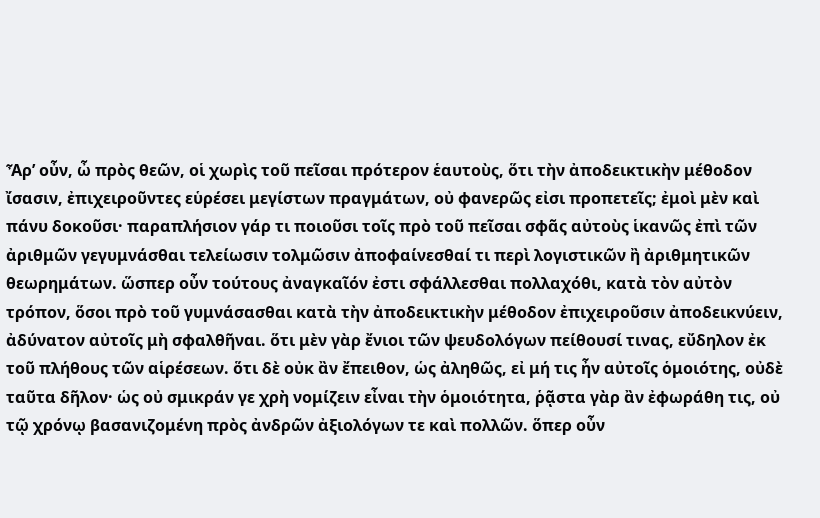Ἆρ’ οὖν, ὦ πρὸς θεῶν, οἱ χωρὶς τοῦ πεῖσαι πρότερον ἑαυτοὺς, ὅτι τὴν ἀποδεικτικὴν μέθοδον ἴσασιν, ἐπιχειροῦντες εὑρέσει μεγίστων πραγμάτων, οὐ φανερῶς εἰσι προπετεῖς; ἐμοὶ μὲν καὶ πάνυ δοκοῦσι· παραπλήσιον γάρ τι ποιοῦσι τοῖς πρὸ τοῦ πεῖσαι σφᾶς αὐτοὺς ἱκανῶς ἐπὶ τῶν ἀριθμῶν γεγυμνάσθαι τελείωσιν τολμῶσιν ἀποφαίνεσθαί τι περὶ λογιστικῶν ἢ ἀριθμητικῶν θεωρημάτων. ὥσπερ οὖν τούτους ἀναγκαῖόν ἐστι σφάλλεσθαι πολλαχόθι, κατὰ τὸν αὐτὸν τρόπον, ὅσοι πρὸ τοῦ γυμνάσασθαι κατὰ τὴν ἀποδεικτικὴν μέθοδον ἐπιχειροῦσιν ἀποδεικνύειν, ἀδύνατον αὐτοῖς μὴ σφαλθῆναι. ὅτι μὲν γὰρ ἔνιοι τῶν ψευδολόγων πείθουσί τινας, εὔδηλον ἐκ τοῦ πλήθους τῶν αἱρέσεων. ὅτι δὲ οὐκ ἂν ἔπειθον, ὡς ἀληθῶς, εἰ μή τις ἦν αὐτοῖς ὁμοιότης, οὐδὲ ταῦτα δῆλον· ὡς οὐ σμικράν γε χρὴ νομίζειν εἶναι τὴν ὁμοιότητα, ῥᾷστα γὰρ ἂν ἐφωράθη τις, οὐ τῷ χρόνῳ βασανιζομένη πρὸς ἀνδρῶν ἀξιολόγων τε καὶ πολλῶν. ὅπερ οὖν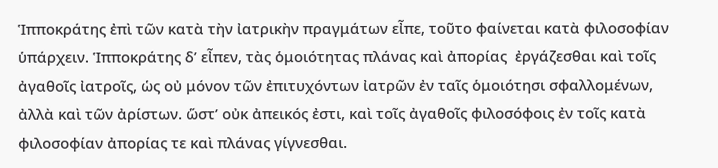Ἱπποκράτης ἐπὶ τῶν κατὰ τὴν ἰατρικὴν πραγμάτων εἶπε, τοῦτο φαίνεται κατὰ φιλοσοφίαν ὑπάρχειν. Ἱπποκράτης δ’ εἶπεν, τὰς ὁμοιότητας πλάνας καὶ ἀπορίας  ἐργάζεσθαι καὶ τοῖς ἀγαθοῖς ἰατροῖς, ὡς οὐ μόνον τῶν ἐπιτυχόντων ἰατρῶν ἐν ταῖς ὁμοιότησι σφαλλομένων, ἀλλὰ καὶ τῶν ἀρίστων. ὥστ’ οὐκ ἀπεικός ἐστι, καὶ τοῖς ἀγαθοῖς φιλοσόφοις ἐν τοῖς κατὰ φιλοσοφίαν ἀπορίας τε καὶ πλάνας γίγνεσθαι.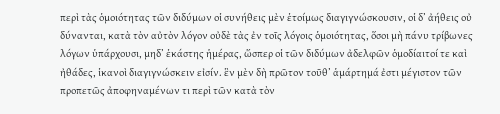περὶ τὰς ὁμοιότητας τῶν διδύμων οἱ συνήθεις μὲν ἑτοίμως διαγιγνώσκουσιν, οἱ δ’ ἀήθεις οὐ δύνανται, κατὰ τὸν αὐτὸν λόγον οὐδὲ τὰς ἐν τοῖς λόγοις ὁμοιότητας, ὅσοι μὴ πάνυ τρίβωνες λόγων ὑπάρχουσι, μηδ’ ἑκάστης ἡμέρας, ὥσπερ οἱ τῶν διδύμων ἀδελφῶν ὁμοδίαιτοί τε καὶ ἠθάδες, ἱκανοὶ διαγιγνώσκειν εἰσίν. ἓν μὲν δὴ πρῶτον τοῦθ’ ἁμάρτημά ἐστι μέγιστον τῶν προπετῶς ἀποφηναμένων τι περὶ τῶν κατὰ τὸν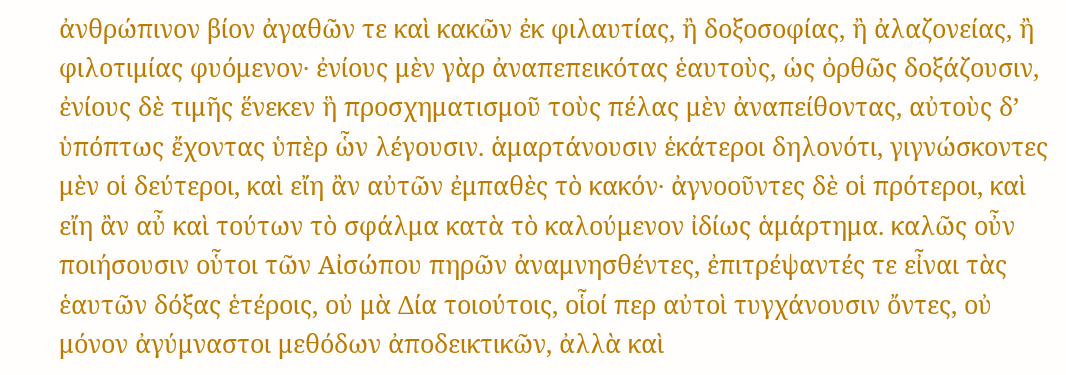ἀνθρώπινον βίον ἀγαθῶν τε καὶ κακῶν ἐκ φιλαυτίας, ἢ δοξοσοφίας, ἢ ἀλαζονείας, ἢ φιλοτιμίας φυόμενον· ἐνίους μὲν γὰρ ἀναπεπεικότας ἑαυτοὺς, ὡς ὀρθῶς δοξάζουσιν, ἐνίους δὲ τιμῆς ἕνεκεν ἣ προσχηματισμοῦ τοὺς πέλας μὲν ἀναπείθοντας, αὐτοὺς δ’ ὑπόπτως ἔχοντας ὑπὲρ ὧν λέγουσιν. ἁμαρτάνουσιν ἑκάτεροι δηλονότι, γιγνώσκοντες μὲν οἱ δεύτεροι, καὶ εἴη ἂν αὐτῶν ἐμπαθὲς τὸ κακόν· ἀγνοοῦντες δὲ οἱ πρότεροι, καὶ εἴη ἂν αὖ καὶ τούτων τὸ σφάλμα κατὰ τὸ καλούμενον ἰδίως ἁμάρτημα. καλῶς οὖν ποιήσουσιν οὗτοι τῶν Αἰσώπου πηρῶν ἀναμνησθέντες, ἐπιτρέψαντές τε εἶναι τὰς ἑαυτῶν δόξας ἑτέροις, οὐ μὰ Δία τοιούτοις, οἷοί περ αὐτοὶ τυγχάνουσιν ὄντες, οὐ μόνον ἀγύμναστοι μεθόδων ἀποδεικτικῶν, ἀλλὰ καὶ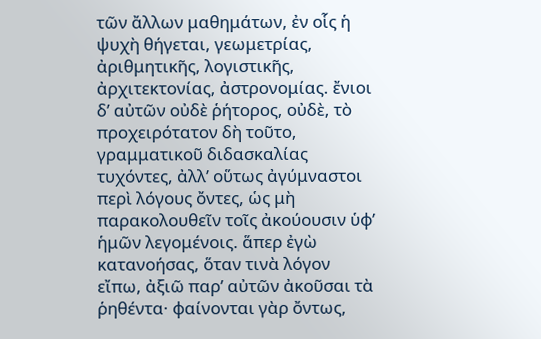τῶν ἄλλων μαθημάτων, ἐν οἷς ἡ ψυχὴ θήγεται, γεωμετρίας, ἀριθμητικῆς, λογιστικῆς, ἀρχιτεκτονίας, ἀστρονομίας. ἔνιοι δ’ αὐτῶν οὐδὲ ῥήτορος, οὐδὲ, τὸ προχειρότατον δὴ τοῦτο, γραμματικοῦ διδασκαλίας τυχόντες, ἀλλ’ οὕτως ἀγύμναστοι περὶ λόγους ὄντες, ὡς μὴ παρακολουθεῖν τοῖς ἀκούουσιν ὑφ’ ἡμῶν λεγομένοις. ἅπερ ἐγὼ κατανοήσας, ὅταν τινὰ λόγον εἴπω, ἀξιῶ παρ’ αὐτῶν ἀκοῦσαι τὰ ῥηθέντα· φαίνονται γὰρ ὄντως,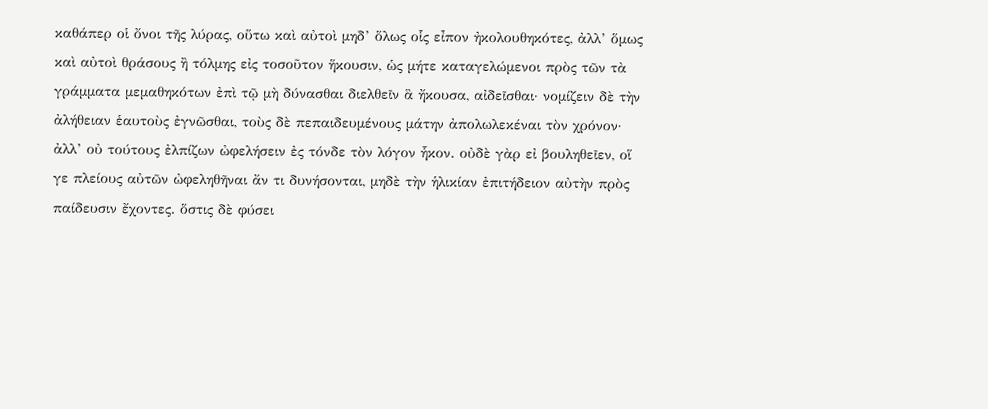καθάπερ οἱ ὄνοι τῆς λύρας, οὕτω καὶ αὐτοὶ μηδ’ ὅλως οἷς εἶπον ἠκολουθηκότες, ἀλλ’ ὅμως καὶ αὐτοὶ θράσους ἢ τόλμης εἰς τοσοῦτον ἥκουσιν, ὡς μήτε καταγελώμενοι πρὸς τῶν τὰ γράμματα μεμαθηκότων ἐπὶ τῷ μὴ δύνασθαι διελθεῖν ἃ ἤκουσα, αἰδεῖσθαι· νομίζειν δὲ τὴν ἀλήθειαν ἑαυτοὺς ἐγνῶσθαι, τοὺς δὲ πεπαιδευμένους μάτην ἀπολωλεκέναι τὸν χρόνον· ἀλλ’ οὐ τούτους ἐλπίζων ὠφελήσειν ἐς τόνδε τὸν λόγον ἧκον. οὐδὲ γὰρ εἰ βουληθεῖεν, οἵ γε πλείους αὐτῶν ὠφεληθῆναι ἄν τι δυνήσονται, μηδὲ τὴν ἡλικίαν ἐπιτήδειον αὐτὴν πρὸς παίδευσιν ἔχοντες. ὅστις δὲ φύσει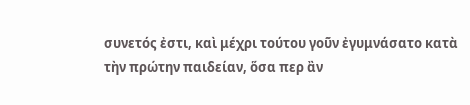συνετός ἐστι, καὶ μέχρι τούτου γοῦν ἐγυμνάσατο κατὰ τὴν πρώτην παιδείαν, ὅσα περ ἂν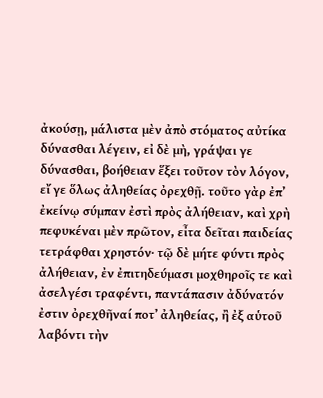ἀκούσῃ, μάλιστα μὲν ἀπὸ στόματος αὐτίκα δύνασθαι λέγειν, εἰ δὲ μὴ, γράψαι γε δύνασθαι, βοήθειαν ἕξει τοῦτον τὸν λόγον, εἴ γε ὅλως ἀληθείας ὀρεχθῇ. τοῦτο γὰρ ἐπ’ ἐκείνῳ σύμπαν ἐστὶ πρὸς ἀλήθειαν, καὶ χρὴ πεφυκέναι μὲν πρῶτον, εἶτα δεῖται παιδείας τετράφθαι χρηστόν· τῷ δὲ μήτε φύντι πρὸς ἀλήθειαν, ἐν ἐπιτηδεύμασι μοχθηροῖς τε καὶ ἀσελγέσι τραφέντι, παντάπασιν ἀδύνατόν ἐστιν ὀρεχθῆναί ποτ’ ἀληθείας, ἢ ἐξ αὑτοῦ λαβόντι τὴν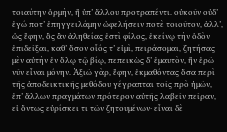τοιαύτην ὁρμὴν, ἢ ὑπ’ ἄλλου προτραπέντι. οὐκοῦν οὐδ’ ἐγώ ποτ’ ἐπηγγειλάμην ὠφελήσειν ποτὲ τοιοῦτον, ἀλλ’, ὡς ἔφην, ὃς ἂν ἀληθείας ἐστὶ φίλος, ἐκείνῳ τὴν ὁδὸν ἐπιδεῖξαι, καθ’ ὅσον οἷός τ’ εἰμὶ, πειράσομαι, ζητήσας μὲν αὐτὴν ἐν ὅλῳ τῷ βίῳ, πεπεικὼς δ’ ἐμαυτὸν, ἣν ἐρῶ νῦν εἶναι μόνην. Ἀξιῶ γὰρ, ἔφην, ἐκμαθόντας ὅσα περὶ τῆς ἀποδεικτικῆς μεθόδου γέγραπται τοῖς πρὸ ἡμῶν, ἐπ’ ἄλλων πραγμάτων πρότερον αὐτῆς λαβεῖν πεῖραν, εἰ ὄντως εὑρίσκει τι τῶν ζητουμένων· εἶναι δὲ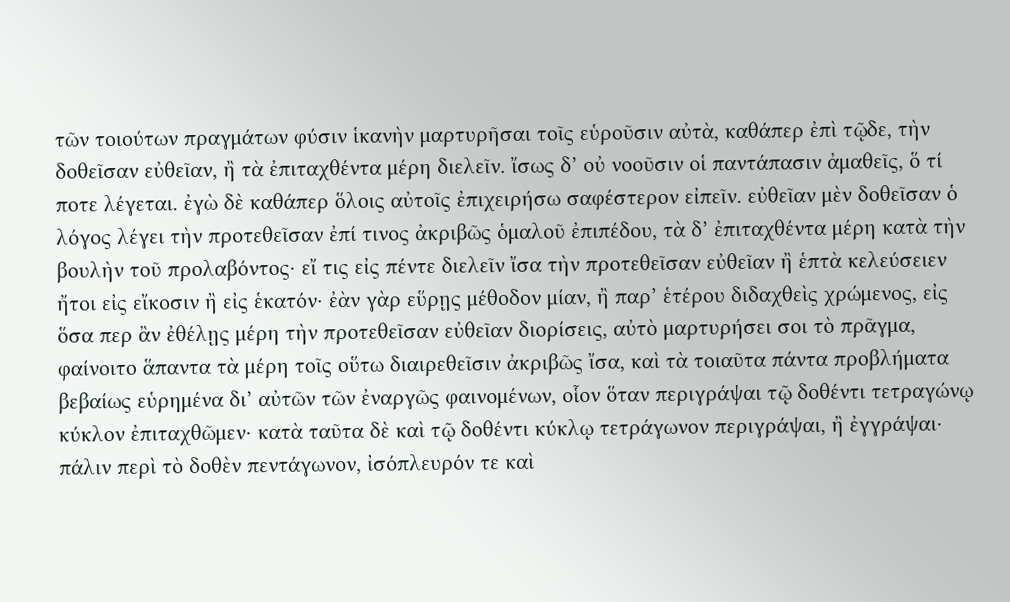τῶν τοιούτων πραγμάτων φύσιν ἱκανὴν μαρτυρῆσαι τοῖς εὑροῦσιν αὐτὰ, καθάπερ ἐπὶ τῷδε, τὴν δοθεῖσαν εὐθεῖαν, ἢ τὰ ἐπιταχθέντα μέρη διελεῖν. ἴσως δ’ οὐ νοοῦσιν οἱ παντάπασιν ἀμαθεῖς, ὅ τί ποτε λέγεται. ἐγὼ δὲ καθάπερ ὅλοις αὐτοῖς ἐπιχειρήσω σαφέστερον εἰπεῖν. εὐθεῖαν μὲν δοθεῖσαν ὁ λόγος λέγει τὴν προτεθεῖσαν ἐπί τινος ἀκριβῶς ὁμαλοῦ ἐπιπέδου, τὰ δ’ ἐπιταχθέντα μέρη κατὰ τὴν βουλὴν τοῦ προλαβόντος· εἴ τις εἰς πέντε διελεῖν ἴσα τὴν προτεθεῖσαν εὐθεῖαν ἢ ἑπτὰ κελεύσειεν ἤτοι εἰς εἴκοσιν ἢ εἰς ἑκατόν· ἐὰν γὰρ εὕρῃς μέθοδον μίαν, ἢ παρ’ ἑτέρου διδαχθεὶς χρώμενος, εἰς ὅσα περ ἂν ἐθέλῃς μέρη τὴν προτεθεῖσαν εὐθεῖαν διορίσεις, αὐτὸ μαρτυρήσει σοι τὸ πρᾶγμα, φαίνοιτο ἅπαντα τὰ μέρη τοῖς οὕτω διαιρεθεῖσιν ἀκριβῶς ἴσα, καὶ τὰ τοιαῦτα πάντα προβλήματα βεβαίως εὑρημένα δι’ αὐτῶν τῶν ἐναργῶς φαινομένων, οἷον ὅταν περιγράψαι τῷ δοθέντι τετραγώνῳ κύκλον ἐπιταχθῶμεν· κατὰ ταῦτα δὲ καὶ τῷ δοθέντι κύκλῳ τετράγωνον περιγράψαι, ἢ ἐγγράψαι· πάλιν περὶ τὸ δοθὲν πεντάγωνον, ἰσόπλευρόν τε καὶ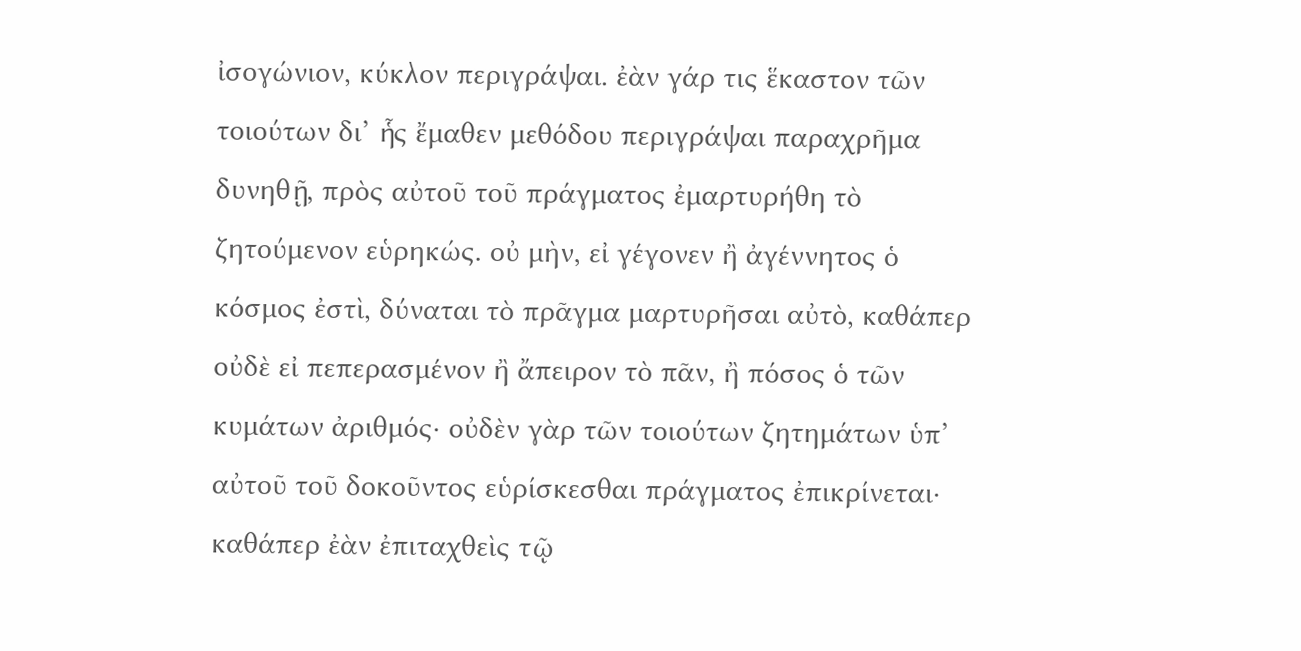ἰσογώνιον, κύκλον περιγράψαι. ἐὰν γάρ τις ἕκαστον τῶν τοιούτων δι’ ἧς ἔμαθεν μεθόδου περιγράψαι παραχρῆμα δυνηθῇ, πρὸς αὐτοῦ τοῦ πράγματος ἐμαρτυρήθη τὸ ζητούμενον εὑρηκώς. οὐ μὴν, εἰ γέγονεν ἢ ἀγέννητος ὁ κόσμος ἐστὶ, δύναται τὸ πρᾶγμα μαρτυρῆσαι αὐτὸ, καθάπερ οὐδὲ εἰ πεπερασμένον ἢ ἄπειρον τὸ πᾶν, ἢ πόσος ὁ τῶν κυμάτων ἀριθμός· οὐδὲν γὰρ τῶν τοιούτων ζητημάτων ὑπ’ αὐτοῦ τοῦ δοκοῦντος εὑρίσκεσθαι πράγματος ἐπικρίνεται· καθάπερ ἐὰν ἐπιταχθεὶς τῷ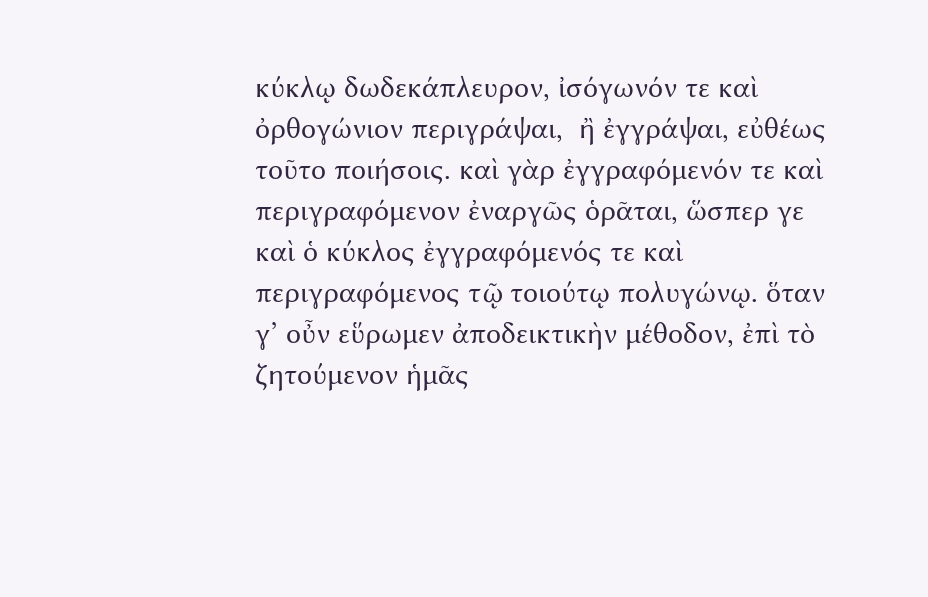κύκλῳ δωδεκάπλευρον, ἰσόγωνόν τε καὶ ὀρθογώνιον περιγράψαι,  ἢ ἐγγράψαι, εὐθέως τοῦτο ποιήσοις. καὶ γὰρ ἐγγραφόμενόν τε καὶ περιγραφόμενον ἐναργῶς ὁρᾶται, ὥσπερ γε καὶ ὁ κύκλος ἐγγραφόμενός τε καὶ περιγραφόμενος τῷ τοιούτῳ πολυγώνῳ. ὅταν γ’ οὖν εὕρωμεν ἀποδεικτικὴν μέθοδον, ἐπὶ τὸ ζητούμενον ἡμᾶς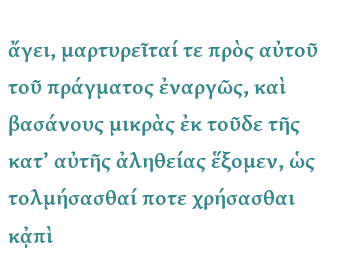ἄγει, μαρτυρεῖταί τε πρὸς αὐτοῦ τοῦ πράγματος ἐναργῶς, καὶ βασάνους μικρὰς ἐκ τοῦδε τῆς κατ’ αὐτῆς ἀληθείας ἕξομεν, ὡς τολμήσασθαί ποτε χρήσασθαι κᾀπὶ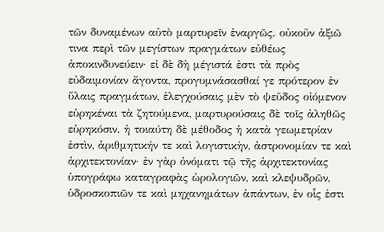τῶν δυναμένων αὐτὸ μαρτυρεῖν ἐναργῶς. οὐκοῦν ἀξιῶ τινα περὶ τῶν μεγίστων πραγμάτων εὐθέως ἀποκινδυνεύειν· εἰ δὲ δὴ μέγιστά ἐστι τὰ πρὸς εὐδαιμονίαν ἄγοντα, προγυμνάσασθαί γε πρότερον ἐν ὕλαις πραγμάτων, ἐλεγχούσαις μὲν τὸ ψεῦδος οἰόμενον εὑρηκέναι τὰ ζητούμενα, μαρτυρούσαις δὲ τοῖς ἀληθῶς εὑρηκόσιν. ἡ τοιαύτη δὲ μέθοδος ἡ κατὰ γεωμετρίαν ἐστὶν, ἀριθμητικήν τε καὶ λογιστικὴν, ἀστρονομίαν τε καὶ ἀρχιτεκτονίαν· ἐν γὰρ ὀνόματι τῷ τῆς ἀρχιτεκτονίας ὑπογράφω καταγραφὰς ὡρολογιῶν, καὶ κλεψυδρῶν, ὑδροσκοπιῶν τε καὶ μηχανημάτων ἁπάντων, ἐν οἷς ἐστι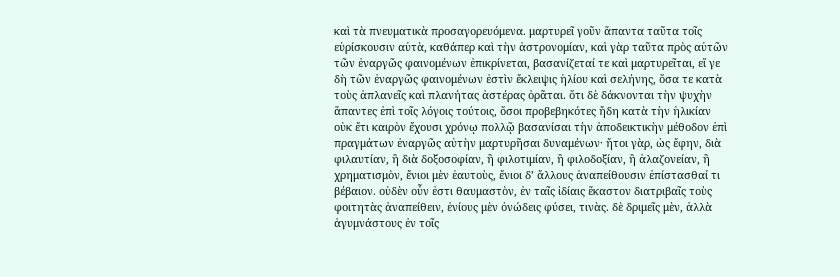καὶ τὰ πνευματικὰ προσαγορευόμενα. μαρτυρεῖ γοῦν ἅπαντα ταῦτα τοῖς εὑρίσκουσιν αὐτὰ, καθάπερ καὶ τὴν ἀστρονομίαν, καὶ γὰρ ταῦτα πρὸς αὐτῶν τῶν ἐναργῶς φαινομένων ἐπικρίνεται, βασανίζεταί τε καὶ μαρτυρεῖται, εἴ γε δὴ τῶν ἐναργῶς φαινομένων ἐστὶν ἔκλειψις ἡλίου καὶ σελήνης, ὅσα τε κατὰ τοὺς ἀπλανεῖς καὶ πλανήτας ἀστέρας ὁρᾶται. ὅτι δὲ δάκνονται τὴν ψυχὴν ἅπαντες ἐπὶ τοῖς λόγοις τούτοις, ὅσοι προβεβηκότες ἤδη κατὰ τὴν ἡλικίαν οὐκ ἔτι καιρὸν ἔχουσι χρόνῳ πολλῷ βασανίσαι τὴν ἀποδεικτικὴν μέθοδον ἐπὶ πραγμάτων ἐναργῶς αὐτὴν μαρτυρῆσαι δυναμένων· ἤτοι γὰρ, ὡς ἔφην, διὰ φιλαυτίαν, ἢ διὰ δοξοσοφίαν, ἢ φιλοτιμίαν, ἢ φιλοδοξίαν, ἢ ἀλαζονείαν, ἢ χρηματισμὸν, ἔνιοι μὲν ἑαυτοὺς, ἔνιοι δ’ ἄλλους ἀναπείθουσιν ἐπίστασθαί τι βέβαιον. οὐδὲν οὖν ἐστι θαυμαστὸν, ἐν ταῖς ἰδίαις ἕκαστον διατριβαῖς τοὺς φοιτητὰς ἀναπείθειν, ἐνίους μὲν ὀνώδεις φύσει, τινὰς. δὲ δριμεῖς μὲν, ἀλλὰ ἀγυμνάστους ἐν τοῖς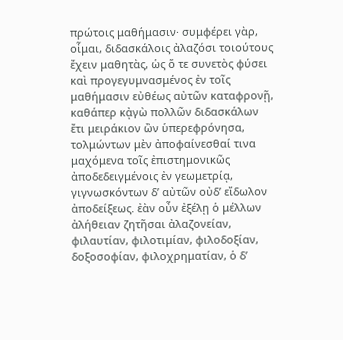πρώτοις μαθήμασιν· συμφέρει γὰρ, οἶμαι, διδασκάλοις ἀλαζόσι τοιούτους ἔχειν μαθητὰς, ὡς ὅ τε συνετὸς φύσει καὶ προγεγυμνασμένος ἐν τοῖς μαθήμασιν εὐθέως αὐτῶν καταφρονῇ, καθάπερ κᾀγὼ πολλῶν διδασκάλων ἔτι μειράκιον ὢν ὑπερεφρόνησα, τολμώντων μὲν ἀποφαίνεσθαί τινα μαχόμενα τοῖς ἐπιστημονικῶς ἀποδεδειγμένοις ἐν γεωμετρίᾳ, γιγνωσκόντων δ’ αὐτῶν οὐδ’ εἴδωλον ἀποδείξεως. ἐὰν οὖν ἐξέλῃ ὁ μέλλων ἀλήθειαν ζητῆσαι ἀλαζονείαν, φιλαυτίαν, φιλοτιμίαν, φιλοδοξίαν, δοξοσοφίαν, φιλοχρηματίαν, ὁ δ’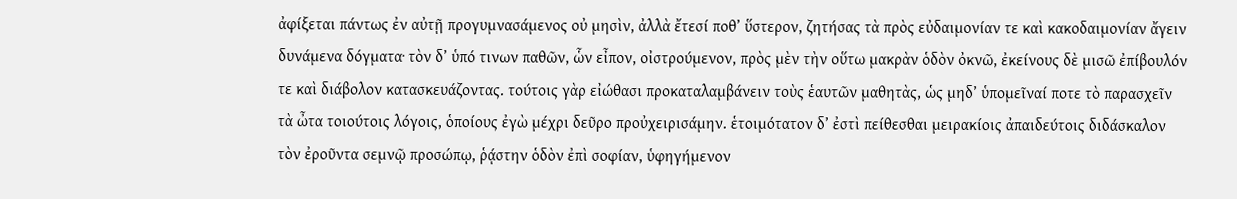ἀφίξεται πάντως ἐν αὐτῇ προγυμνασάμενος οὐ μησὶν, ἀλλὰ ἔτεσί ποθ’ ὕστερον, ζητήσας τὰ πρὸς εὐδαιμονίαν τε καὶ κακοδαιμονίαν ἄγειν δυνάμενα δόγματα· τὸν δ’ ὑπό τινων παθῶν, ὧν εἶπον, οἰστρούμενον, πρὸς μὲν τὴν οὕτω μακρὰν ὁδὸν ὀκνῶ, ἐκείνους δὲ μισῶ ἐπίβουλόν τε καὶ διάβολον κατασκευάζοντας. τούτοις γὰρ εἰώθασι προκαταλαμβάνειν τοὺς ἑαυτῶν μαθητὰς, ὡς μηδ’ ὑπομεῖναί ποτε τὸ παρασχεῖν τὰ ὦτα τοιούτοις λόγοις, ὁποίους ἐγὼ μέχρι δεῦρο προὐχειρισάμην. ἑτοιμότατον δ’ ἐστὶ πείθεσθαι μειρακίοις ἀπαιδεύτοις διδάσκαλον τὸν ἐροῦντα σεμνῷ προσώπῳ, ῥᾴστην ὁδὸν ἐπὶ σοφίαν, ὑφηγήμενον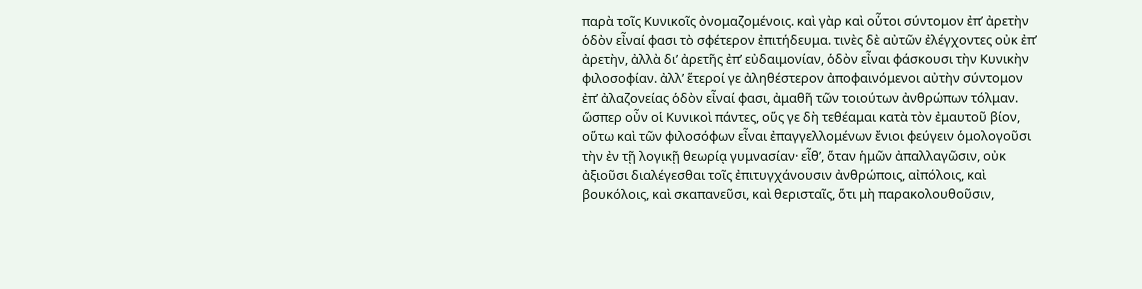παρὰ τοῖς Κυνικοῖς ὀνομαζομένοις. καὶ γὰρ καὶ οὗτοι σύντομον ἐπ’ ἀρετὴν ὁδὸν εἶναί φασι τὸ σφέτερον ἐπιτήδευμα. τινὲς δὲ αὐτῶν ἐλέγχοντες οὐκ ἐπ’ ἀρετὴν, ἀλλὰ δι’ ἀρετῆς ἐπ’ εὐδαιμονίαν, ὁδὸν εἶναι φάσκουσι τὴν Κυνικὴν φιλοσοφίαν. ἀλλ’ ἕτεροί γε ἀληθέστερον ἀποφαινόμενοι αὐτὴν σύντομον ἐπ’ ἀλαζονείας ὁδὸν εἶναί φασι, ἀμαθῆ τῶν τοιούτων ἀνθρώπων τόλμαν. ὥσπερ οὖν οἱ Κυνικοὶ πάντες, οὕς γε δὴ τεθέαμαι κατὰ τὸν ἐμαυτοῦ βίον, οὕτω καὶ τῶν φιλοσόφων εἶναι ἐπαγγελλομένων ἔνιοι φεύγειν ὁμολογοῦσι τὴν ἐν τῇ λογικῇ θεωρίᾳ γυμνασίαν· εἶθ’, ὅταν ἡμῶν ἀπαλλαγῶσιν, οὐκ ἀξιοῦσι διαλέγεσθαι τοῖς ἐπιτυγχάνουσιν ἀνθρώποις, αἰπόλοις, καὶ βουκόλοις, καὶ σκαπανεῦσι, καὶ θερισταῖς, ὅτι μὴ παρακολουθοῦσιν,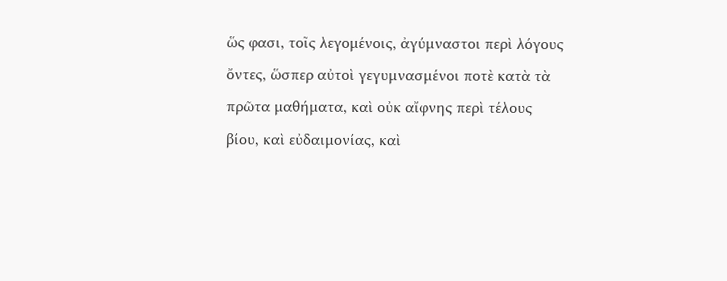ὥς φασι, τοῖς λεγομένοις, ἀγύμναστοι περὶ λόγους ὄντες, ὥσπερ αὐτοὶ γεγυμνασμένοι ποτὲ κατὰ τὰ πρῶτα μαθήματα, καὶ οὐκ αἴφνης περὶ τέλους βίου, καὶ εὐδαιμονίας, καὶ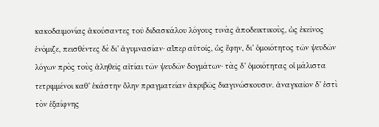κακοδαιμονίας ἀκούσαντες τοῦ διδασκάλου λόγους τινὰς ἀποδεικτικοὺς, ὡς ἐκεῖνος ἐνόμιζε, πεισθέντες δὲ δι’ ἀγυμνασίαν· αἵπερ αὐτοῖς, ὡς ἔφην, δι’ ὁμοιότητος τῶν ψευδῶν λόγων πρὸς τοὺς ἀληθεῖς αἰτίαι τῶν ψευδῶν δογμάτων· τὰς δ’ ὁμοιότητας οἱ μάλιστα τετριμμένοι καθ’ ἑκάστην ὅλην πραγματείαν ἀκριβῶς διαγινώσκουσιν. ἀναγκαῖον δ’ ἐστὶ τὸν ἐξαίφνης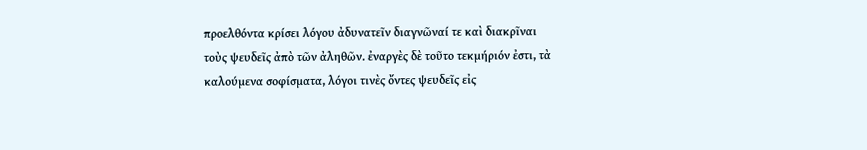προελθόντα κρίσει λόγου ἀδυνατεῖν διαγνῶναί τε καὶ διακρῖναι τοὺς ψευδεῖς ἀπὸ τῶν ἀληθῶν. ἐναργὲς δὲ τοῦτο τεκμήριόν ἐστι, τὰ καλούμενα σοφίσματα, λόγοι τινὲς ὄντες ψευδεῖς εἰς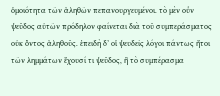ὁμοιότητα τῶν ἀληθῶν πεπανουργευμένοι. τὸ μὲν οὖν ψεῦδος αὐτῶν πρόδηλον φαίνεται διὰ τοῦ συμπεράσματος οὐκ ὄντος ἀληθοῦς. ἐπειδὴ δ’ οἱ ψευδεῖς λόγοι πάντως ἤτοι τῶν λημμάτων ἔχουσί τι ψεῦδος, ἢ τὸ συμπέρασμα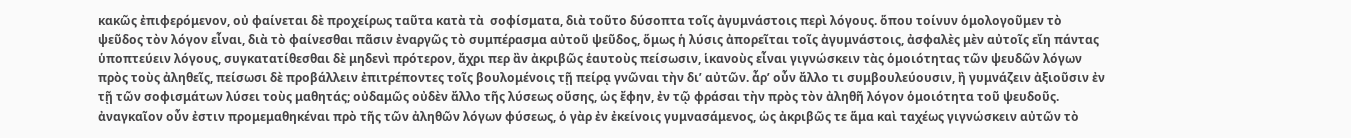κακῶς ἐπιφερόμενον, οὐ φαίνεται δὲ προχείρως ταῦτα κατὰ τὰ  σοφίσματα, διὰ τοῦτο δύσοπτα τοῖς ἀγυμνάστοις περὶ λόγους. ὅπου τοίνυν ὁμολογοῦμεν τὸ ψεῦδος τὸν λόγον εἶναι, διὰ τὸ φαίνεσθαι πᾶσιν ἐναργῶς τὸ συμπέρασμα αὐτοῦ ψεῦδος, ὅμως ἡ λύσις ἀπορεῖται τοῖς ἀγυμνάστοις, ἀσφαλὲς μὲν αὐτοῖς εἴη πάντας ὑποπτεύειν λόγους, συγκατατίθεσθαι δὲ μηδενὶ πρότερον, ἄχρι περ ἂν ἀκριβῶς ἑαυτοὺς πείσωσιν, ἱκανοὺς εἶναι γιγνώσκειν τὰς ὁμοιότητας τῶν ψευδῶν λόγων πρὸς τοὺς ἀληθεῖς, πείσωσι δὲ προβάλλειν ἐπιτρέποντες τοῖς βουλομένοις τῇ πείρᾳ γνῶναι τὴν δι’ αὐτῶν. ἆρ’ οὖν ἄλλο τι συμβουλεύουσιν, ἢ γυμνάζειν ἀξιοῦσιν ἐν τῇ τῶν σοφισμάτων λύσει τοὺς μαθητάς; οὐδαμῶς οὐδὲν ἄλλο τῆς λύσεως οὔσης, ὡς ἔφην, ἐν τῷ φράσαι τὴν πρὸς τὸν ἀληθῆ λόγον ὁμοιότητα τοῦ ψευδοῦς. ἀναγκαῖον οὖν ἐστιν προμεμαθηκέναι πρὸ τῆς τῶν ἀληθῶν λόγων φύσεως, ὁ γὰρ ἐν ἐκείνοις γυμνασάμενος, ὡς ἀκριβῶς τε ἅμα καὶ ταχέως γιγνώσκειν αὐτῶν τὸ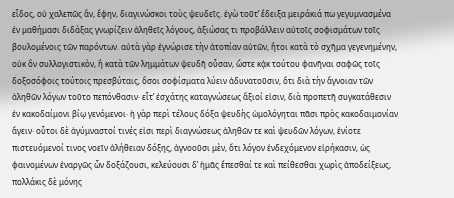εἶδος, οὐ χαλεπῶς ἂν, ἔφην, διαγινώσκοι τοὺς ψευδεῖς. ἐγὼ τοῦτ’ ἔδειξα μειράκιά πω γεγυμνασμένα ἐν μαθήμασι διδάξας γνωρίζειν ἀληθεῖς λόγους, ἀξιώσας τι προβάλλειν αὐτοῖς σοφισμάτων τοῖς βουλομένοις τῶν παρόντων. αὐτὰ γὰρ ἐγνώρισε τὴν ἀτοπίαν αὐτῶν, ἤτοι κατὰ τὸ σχῆμα γεγενημένην, οὐκ ὂν συλλογιστικὸν, ἢ κατὰ τῶν λημμάτων ψευδῆ οὖσαν, ὥστε κᾀκ τούτου φανῆναι σαφῶς τοῖς δοξοσόφοις τούτοις πρεσβύταις, ὅσοι σοφίσματα λύειν ἀδυνατοῦσιν, ὅτι διὰ τὴν ἄγνοιαν τῶν ἀληθῶν λόγων τοῦτο πεπόνθασιν· εἶτ’ ἐσχάτης καταγνώσεως ἄξιοί εἰσιν, διὰ προπετῆ συγκατάθεσιν ἐν κακοδαίμονι βίῳ γενόμενοι· ἡ γὰρ περὶ τέλους δόξα ψευδὴς ὡμολόγηται πᾶσι πρὸς κακοδαιμονίαν ἄγειν· οὗτοι δὲ ἀγύμναστοί τινές εἰσι περὶ διαγνώσεως ἀληθῶν τε καὶ ψευδῶν λόγων, ἐνίοτε πιστευόμενοί τινος νοεῖν ἀλήθειαν δόξης, ἀγνοοῦσι μὲν, ὅτι λόγον ἐνδεχόμενον εἰρήκασιν, ὡς φαινομένων ἐναργῶς ὧν δοξάζουσι, κελεύουσι δ’ ἡμᾶς ἕπεσθαί τε καὶ πείθεσθαι χωρὶς ἀποδείξεως, πολλάκις δὲ μόνης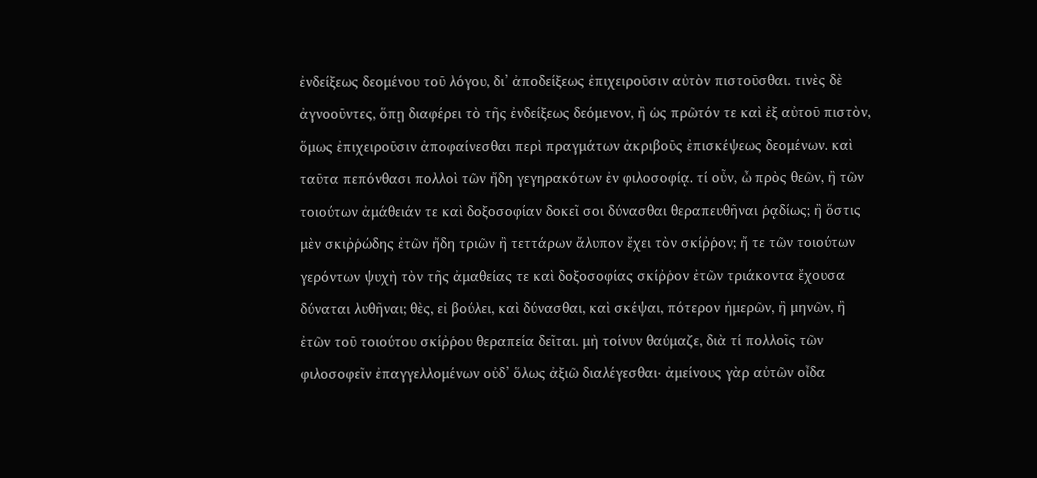ἐνδείξεως δεομένου τοῦ λόγου, δι’ ἀποδείξεως ἐπιχειροῦσιν αὐτὸν πιστοῦσθαι. τινὲς δὲ ἀγνοοῦντες, ὅπῃ διαφέρει τὸ τῆς ἐνδείξεως δεόμενον, ἢ ὡς πρῶτόν τε καὶ ἐξ αὐτοῦ πιστὸν, ὅμως ἐπιχειροῦσιν ἀποφαίνεσθαι περὶ πραγμάτων ἀκριβοῦς ἐπισκέψεως δεομένων. καὶ ταῦτα πεπόνθασι πολλοὶ τῶν ἤδη γεγηρακότων ἐν φιλοσοφίᾳ. τί οὖν, ὦ πρὸς θεῶν, ἢ τῶν τοιούτων ἀμάθειάν τε καὶ δοξοσοφίαν δοκεῖ σοι δύνασθαι θεραπευθῆναι ῥᾳδίως; ἢ ὅστις μὲν σκιῤῥώδης ἐτῶν ἤδη τριῶν ἢ τεττάρων ἄλυπον ἔχει τὸν σκίῤῥον; ἤ τε τῶν τοιούτων γερόντων ψυχὴ τὸν τῆς ἀμαθείας τε καὶ δοξοσοφίας σκίῤῥον ἐτῶν τριάκοντα ἔχουσα δύναται λυθῆναι; θὲς, εἰ βούλει, καὶ δύνασθαι, καὶ σκέψαι, πότερον ἡμερῶν, ἢ μηνῶν, ἢ ἐτῶν τοῦ τοιούτου σκίῤῥου θεραπεία δεῖται. μὴ τοίνυν θαύμαζε, διὰ τί πολλοῖς τῶν φιλοσοφεῖν ἐπαγγελλομένων οὐδ’ ὅλως ἀξιῶ διαλέγεσθαι· ἀμείνους γὰρ αὐτῶν οἶδα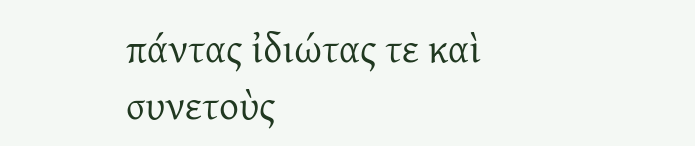πάντας ἰδιώτας τε καὶ συνετοὺς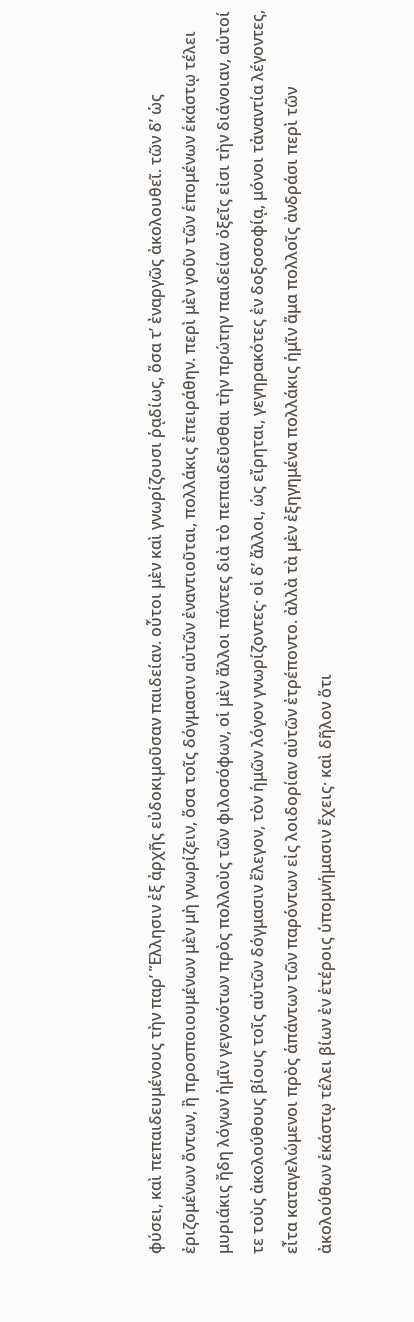φύσει, καὶ πεπαιδευμένους τὴν παρ’ Ἕλλησιν ἐξ ἀρχῆς εὐδοκιμοῦσαν παιδείαν. οὗτοι μὲν καὶ γνωρίζουσι ῥᾳδίως, ὅσα τ’ ἐναργῶς ἀκολουθεῖ. τῶν δ’ ὡς ἐριζομένων ὄντων, ἢ προσποιουμένων μὲν μὴ γνωρίζειν, ὅσα τοῖς δόγμασιν αὐτῶν ἐναντιοῦται, πολλάκις ἐπειράθην. περὶ μὲν γοῦν τῶν ἑπομένων ἑκάστῳ τέλει μυριάκις ἤδη λόγων ἡμῖν γεγονότων πρὸς πολλοὺς τῶν φιλοσόφων, οἱ μὲν ἄλλοι πάντες διὰ τὸ πεπαιδεῦσθαι τὴν πρώτην παιδείαν ὀξεῖς εἰσι τὴν διάνοιαν, αὐτοί τε τοὺς ἀκολούθους βίους τοῖς αὑτῶν δόγμασιν ἔλεγον, τὸν ἡμῶν λόγον γνωρίζοντες· οἱ δ’ ἄλλοι, ὡς εἴρηται, γεγηρακότες ἐν δοξοσοφίᾳ, μόνοι τἀναντία λέγοντες, εἶτα καταγελώμενοι πρὸς ἁπάντων τῶν παρόντων εἰς λοιδορίαν αὐτῶν ἐτρέποντο. ἀλλὰ τὰ μὲν ἐξηγημένα πολλάκις ἡμῖν ἅμα πολλοῖς ἀνδράσι περὶ τῶν ἀκολούθων ἑκάστῳ τέλει βίων ἐν ἑτέροις ὑπομνήμασιν ἔχεις· καὶ δῆλον ὅτι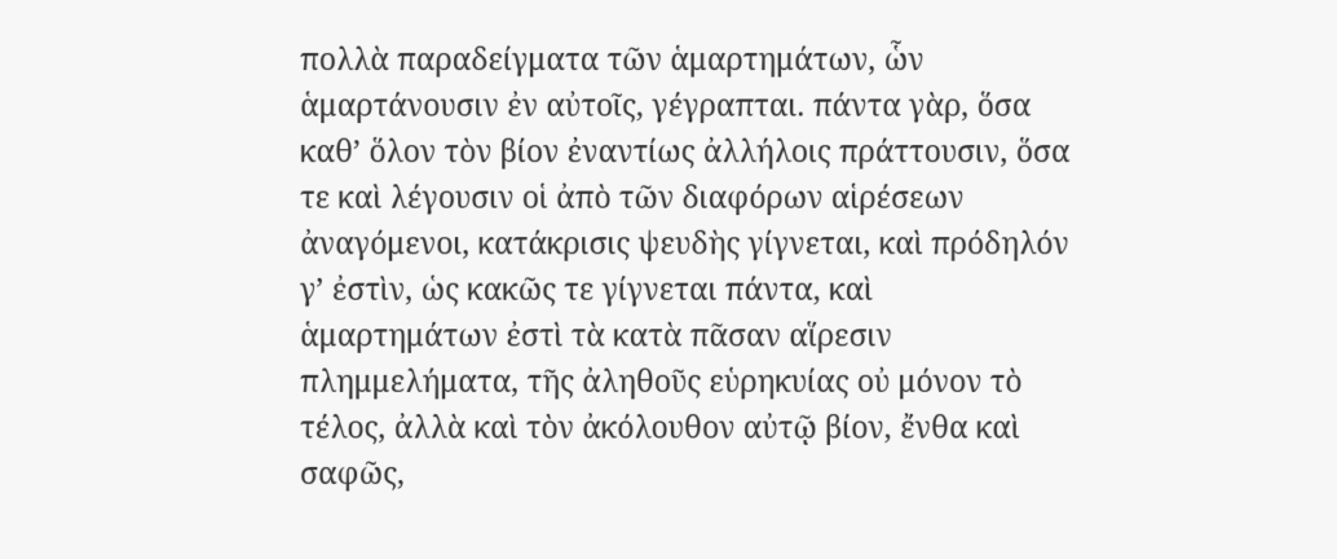πολλὰ παραδείγματα τῶν ἁμαρτημάτων, ὧν ἁμαρτάνουσιν ἐν αὐτοῖς, γέγραπται. πάντα γὰρ, ὅσα καθ’ ὅλον τὸν βίον ἐναντίως ἀλλήλοις πράττουσιν, ὅσα τε καὶ λέγουσιν οἱ ἀπὸ τῶν διαφόρων αἱρέσεων ἀναγόμενοι, κατάκρισις ψευδὴς γίγνεται, καὶ πρόδηλόν γ’ ἐστὶν, ὡς κακῶς τε γίγνεται πάντα, καὶ ἁμαρτημάτων ἐστὶ τὰ κατὰ πᾶσαν αἵρεσιν πλημμελήματα, τῆς ἀληθοῦς εὑρηκυίας οὐ μόνον τὸ τέλος, ἀλλὰ καὶ τὸν ἀκόλουθον αὐτῷ βίον, ἔνθα καὶ σαφῶς,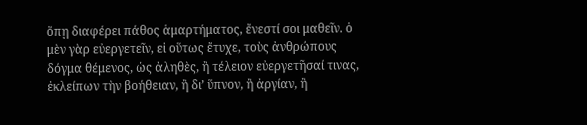ὅπῃ διαφέρει πάθος ἁμαρτήματος, ἔνεστί σοι μαθεῖν. ὁ μὲν γὰρ εὐεργετεῖν, εἰ οὕτως ἔτυχε, τοὺς ἀνθρώπους δόγμα θέμενος, ὡς ἀληθὲς, ἢ τέλειον εὐεργετῆσαί τινας, ἐκλείπων τὴν βοήθειαν, ἢ δι’ ὕπνον, ἢ ἀργίαν, ἢ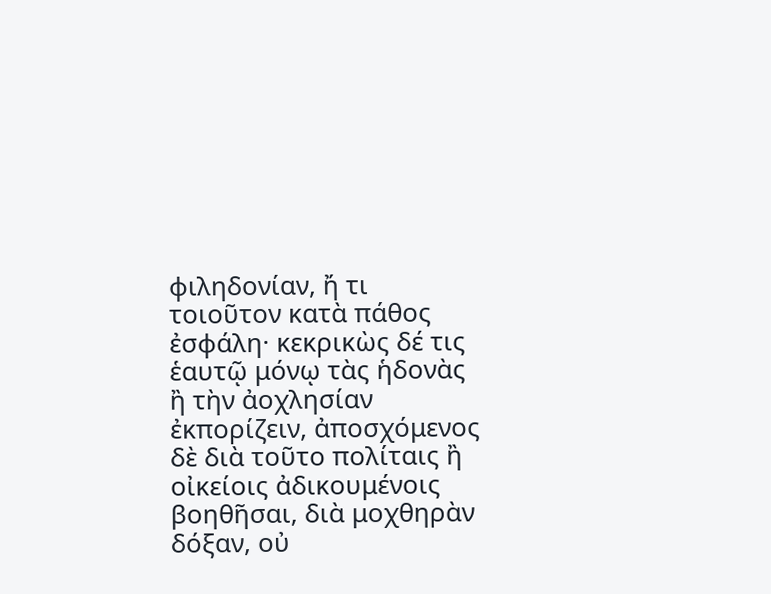φιληδονίαν, ἤ τι τοιοῦτον κατὰ πάθος ἐσφάλη· κεκρικὼς δέ τις ἑαυτῷ μόνῳ τὰς ἡδονὰς ἢ τὴν ἀοχλησίαν ἐκπορίζειν, ἀποσχόμενος δὲ διὰ τοῦτο πολίταις ἢ οἰκείοις ἀδικουμένοις βοηθῆσαι, διὰ μοχθηρὰν δόξαν, οὐ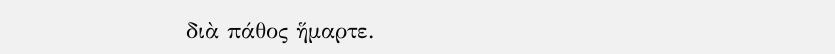διὰ πάθος ἥμαρτε.